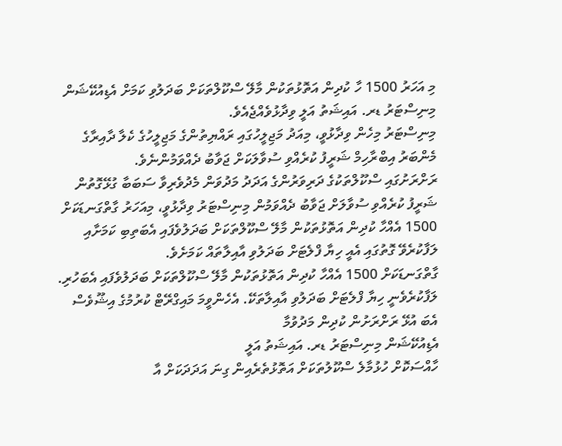މި އަހަރު 1500 ހާ ކުދިން އަތޮޅުތަކުން މާލޭ ސްކޫލްތަކަށް ބަދަލުވި ކަމަށް އެޑިއުކޭޝަން މިނިސްޓަރު ޑރ. އައިޝަތު އަލީ ވިދާޅުވެއްޖެއެވެ.
މިނިސްޓަރު މިހެން ވިދާޅުވީ، މިއަދު މަޖިލީހުގައި ރައްޔިތުންގެ މަޖިލީހުގެ ކެލާ ދާއިރާގެ މެންބަރު އިބްރާހިމް ޝަރީފު ކުރެއްވި ސުވާލަކަށް ޖަވާބު ދެއްވަމުންނެވެ.
ރަށްރަށުގައި ސްކޫލްތަކުގެ ދަރިވަރުންގެ އަދަދު މަދުވަން މެދުވެރިވާ ސަބަބާ ގުޅޭގޮތުން ޝަރީފު ކުރެއްވި ސުވާލަށް ޖަވާބު ދެއްވަމުން މިނިސްޓަރު ވިދާޅުވީ، މިއަހަރު ގާތްގަނޑަކަށް 1500 އެއްހާ ކުދިން އަތޮޅުތަކުން މާލޭ ސްކޫލްތަކަށް ބަދަލުވެފައި އެބަތިބި ކަމަށާއި ލަފާކުރެވޭ ގޮތުގައި އެއީ ހިޔާ ފްލެޓަށް ބަދަލުވި އާއިލާތައް ކަމަށެވެ.
ގާތްގަނޑަކަށް 1500 އެއްހާ ކުދިން އަތޮޅުތަކުން މާލޭ ސްކޫލްތަކަށް ބަދަލުވެފައި އެބަހުރި. ލަފާކުރެވެނީ ހިޔާ ފްލެޓަށް ބަދަލުވި އާއިލާތަކޭ. އެހެންވީމަ މައިގްރޭޓް ކުރުމުގެ އިޝޫވެސް އެބަ އުޅޭ ރަށްރަށުން ކުދިން މަދުވުމާ
އެޑިއުކޭޝަން މިނިސްޓަރު ޑރ. އައިޝަތު އަލީ
ހާއްސަކޮށް ހުޅުމާލެ ސްކޫލުތަކަށް އަތޮޅުތެރެއިން ގިނަ އަދަދަކަށް އާ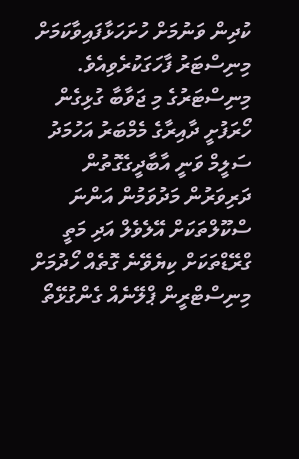ކުދިން ވަނުމަށް ހުށަހަޅާފައިވާކަމަށް މިނިސްޓަރު ފާހަގަކުރެވިއެވެ.
މިނިސްޓަރުގެ މި ޖަވާބާ ގުޅިގެން ހޯރަފުށީ ދާއިރާގެ މެމްބަރު އަހުމަދު ސަލީމް ވަނީ އާބާދީގެގޮތުން ދަރިވަރުން މަދުވަމުން އަންނަ ސްކޫލްތަކަށް އޭލެވެލް އަދި މަތީ ގްރޭޑްތަކަށް ކިޔެވޭނެ ގޮތެއް ހޯދުމަށް މިނިސްޓްރީން ޕްލޭނެއް ގެންގުޅޭތޯ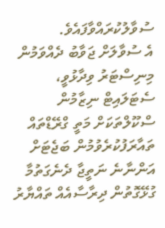ސުވާލުކުރައްވާފައެވެ.
އެ ސުވާލަށް ޖަވާބު ދެއްވަމުން މިނިސްޓަރު ވިދާޅުވީ، ސެޓަލައިޓް ނިޒާމުން ސްކޫލްތަކަށް މަތީ ގްރޭޑްތައް ތައާރަފުކުރެވުމުން ބަޖެޓަށް އަންނާނެ ނަތީޖާ ދެނެގަތުމާ ގުޅޭގޮތުން ދިރާސާއެއް ތައްޔާރު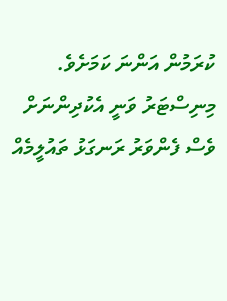ކުރަމުން އަންނަ ކަމަށެވެ.
މިނިސްޓަރު ވަނީ އެކުދިންނަށް ވެސް ފެންވަރު ރަނގަޅު ތައުލީމެއް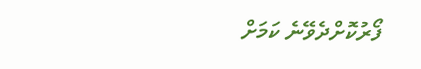ފޯރުކޮށްދެވޭނެ ކަމަށް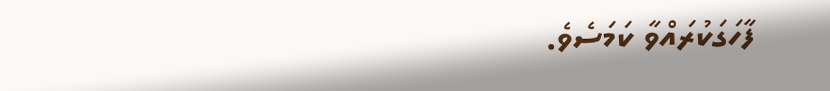ފާހަގަކުރައްވާ ކަމަސެވެ.